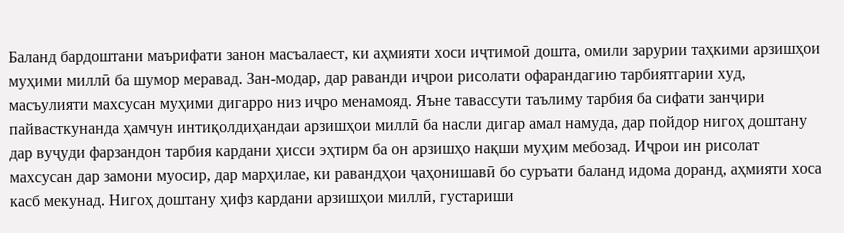Баланд бардоштани маърифати занон масъалаест, ки аҳмияти хоси иҷтимоӣ дошта, омили зарурии таҳкими арзишҳои муҳими миллӣ ба шумор меравад. Зан-модар, дар раванди иҷрои рисолати офарандагию тарбиятгарии худ, масъулияти махсусан муҳими дигарро низ иҷро менамояд. Яъне тавассути таълиму тарбия ба сифати занҷири пайвасткунанда ҳамчун интиқолдиҳандаи арзишҳои миллӣ ба насли дигар амал намуда, дар пойдор нигоҳ доштану дар вуҷуди фарзандон тарбия кардани ҳисси эҳтирм ба он арзишҳо нақши муҳим мебозад. Иҷрои ин рисолат махсусан дар замони муосир, дар марҳилае, ки равандҳои ҷаҳонишавӣ бо суръати баланд идома доранд, аҳмияти хоса касб мекунад. Нигоҳ доштану ҳифз кардани арзишҳои миллӣ, густариши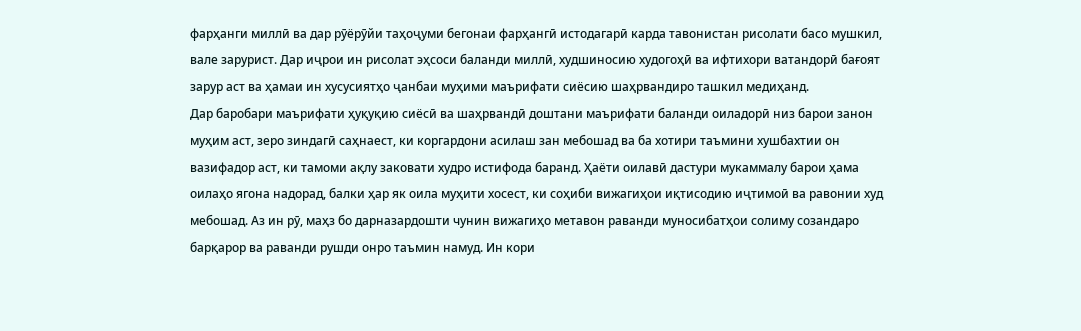фарҳанги миллӣ ва дар рӯёрӯйи таҳоҷуми бегонаи фарҳангӣ истодагарӣ карда тавонистан рисолати басо мушкил, вале зарурист. Дар иҷрои ин рисолат эҳсоси баланди миллӣ, худшиносию худогоҳӣ ва ифтихори ватандорӣ бағоят зарур аст ва ҳамаи ин хусусиятҳо ҷанбаи муҳими маърифати сиёсию шаҳрвандиро ташкил медиҳанд.
Дар баробари маърифати ҳуқуқию сиёсӣ ва шаҳрвандӣ доштани маърифати баланди оиладорӣ низ барои занон муҳим аст, зеро зиндагӣ саҳнаест, ки коргардони асилаш зан мебошад ва ба хотири таъмини хушбахтии он вазифадор аст, ки тамоми ақлу заковати худро истифода баранд. Ҳаёти оилавӣ дастури мукаммалу барои ҳама оилаҳо ягона надорад, балки ҳар як оила муҳити хосест, ки соҳиби вижагиҳои иқтисодию иҷтимоӣ ва равонии худ мебошад. Аз ин рӯ, маҳз бо дарназардошти чунин вижагиҳо метавон раванди муносибатҳои солиму созандаро барқарор ва раванди рушди онро таъмин намуд. Ин кори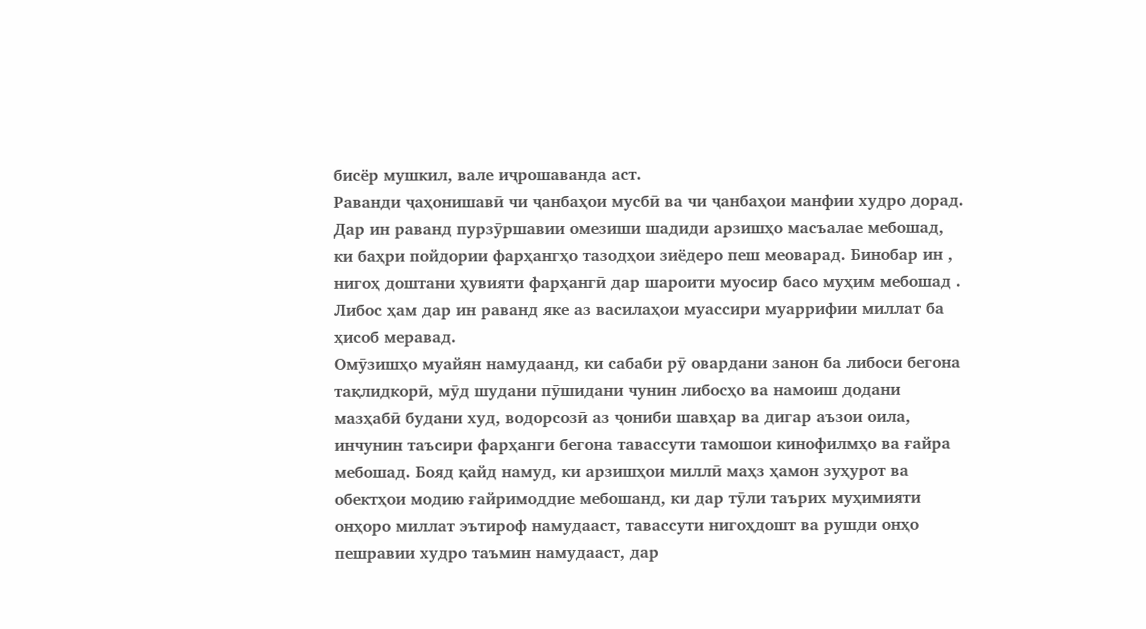бисёр мушкил, вале иҷрошаванда аст.
Раванди ҷаҳонишавӣ чи ҷанбаҳои мусбӣ ва чи ҷанбаҳои манфии худро дорад. Дар ин раванд пурзӯршавии омезиши шадиди арзишҳо масъалае мебошад, ки баҳри пойдории фарҳангҳо тазодҳои зиёдеро пеш меоварад. Бинобар ин , нигоҳ доштани ҳувияти фарҳангӣ дар шароити муосир басо муҳим мебошад . Либос ҳам дар ин раванд яке аз василаҳои муассири муаррифии миллат ба ҳисоб меравад.
Омӯзишҳо муайян намудаанд, ки сабаби рӯ овардани занон ба либоси бегона тақлидкорӣ, мӯд шудани пӯшидани чунин либосҳо ва намоиш додани мазҳабӣ будани худ, водорсозӣ аз ҷониби шавҳар ва дигар аъзои оила, инчунин таъсири фарҳанги бегона тавассути тамошои кинофилмҳо ва ғайра мебошад. Бояд қайд намуд, ки арзишҳои миллӣ маҳз ҳамон зуҳурот ва обектҳои модию ғайримоддие мебошанд, ки дар тӯли таърих муҳимияти онҳоро миллат эътироф намудааст, тавассути нигоҳдошт ва рушди онҳо пешравии худро таъмин намудааст, дар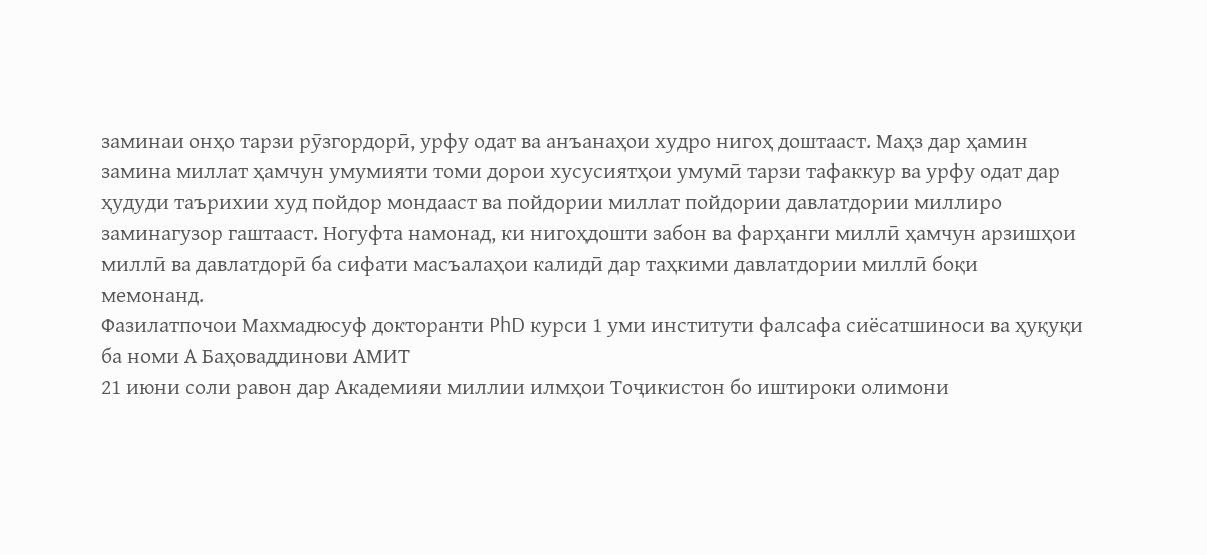заминаи онҳо тарзи рӯзгордорӣ, урфу одат ва анъанаҳои худро нигоҳ доштааст. Маҳз дар ҳамин замина миллат ҳамчун умумияти томи дорои хусусиятҳои умумӣ тарзи тафаккур ва урфу одат дар ҳудуди таърихии худ пойдор мондааст ва пойдории миллат пойдории давлатдории миллиро заминагузор гаштааст. Ногуфта намонад, ки нигоҳдошти забон ва фарҳанги миллӣ ҳамчун арзишҳои миллӣ ва давлатдорӣ ба сифати масъалаҳои калидӣ дар таҳкими давлатдории миллӣ боқи мемонанд.
Фазилатпочои Махмадюсуф докторанти PhD курси 1 уми институти фалсафа сиёсатшиноси ва ҳуқуқи ба номи А Баҳоваддинови АМИТ
21 июни соли равон дар Академияи миллии илмҳои Тоҷикистон бо иштироки олимони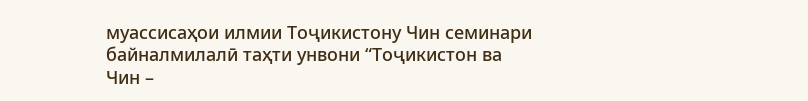муассисаҳои илмии Тоҷикистону Чин семинари байналмилалӣ таҳти унвони “Тоҷикистон ва Чин –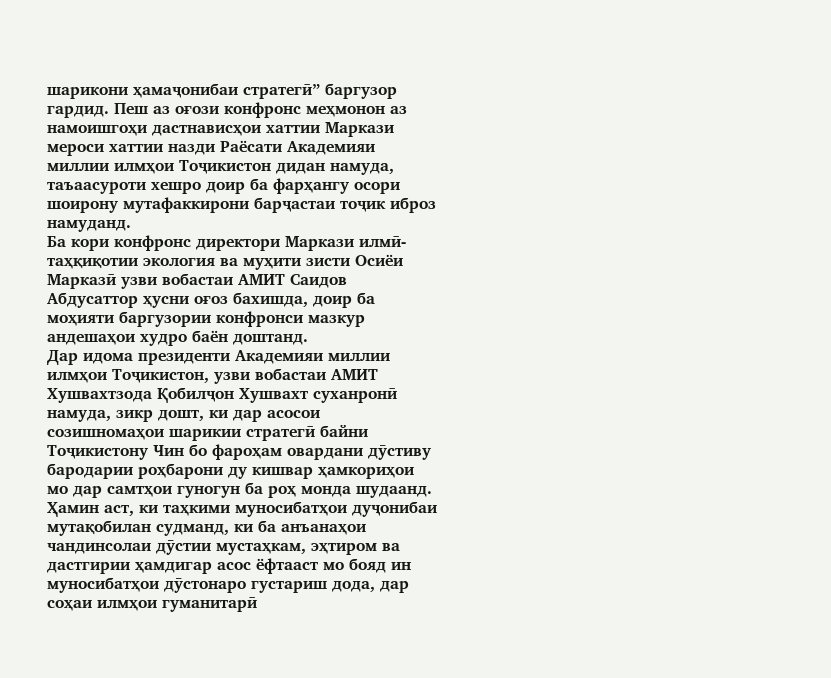шарикони ҳамаҷонибаи стратегӣ” баргузор гардид. Пеш аз оғози конфронс меҳмонон аз намоишгоҳи дастнависҳои хаттии Маркази мероси хаттии назди Раёсати Академияи миллии илмҳои Тоҷикистон дидан намуда, таъаасуроти хешро доир ба фарҳангу осори шоирону мутафаккирони барҷастаи тоҷик иброз намуданд.
Ба кори конфронс директори Маркази илмӣ-таҳқиқотии экология ва муҳити зисти Осиёи Марказӣ узви вобастаи АМИТ Саидов Абдусаттор ҳусни оғоз бахишда, доир ба моҳияти баргузории конфронси мазкур андешаҳои худро баён доштанд.
Дар идома президенти Академияи миллии илмҳои Тоҷикистон, узви вобастаи АМИТ Хушвахтзода Қобилҷон Хушвахт суханронӣ намуда, зикр дошт, ки дар асосои созишномаҳои шарикии стратегӣ байни Тоҷикистону Чин бо фароҳам овардани дӯстиву бародарии роҳбарони ду кишвар ҳамкориҳои мо дар самтҳои гуногун ба роҳ монда шудаанд.
Ҳамин аст, ки таҳкими муносибатҳои дуҷонибаи мутақобилан судманд, ки ба анъанаҳои чандинсолаи дӯстии мустаҳкам, эҳтиром ва дастгирии ҳамдигар асос ёфтааст мо бояд ин муносибатҳои дӯстонаро густариш дода, дар соҳаи илмҳои гуманитарӣ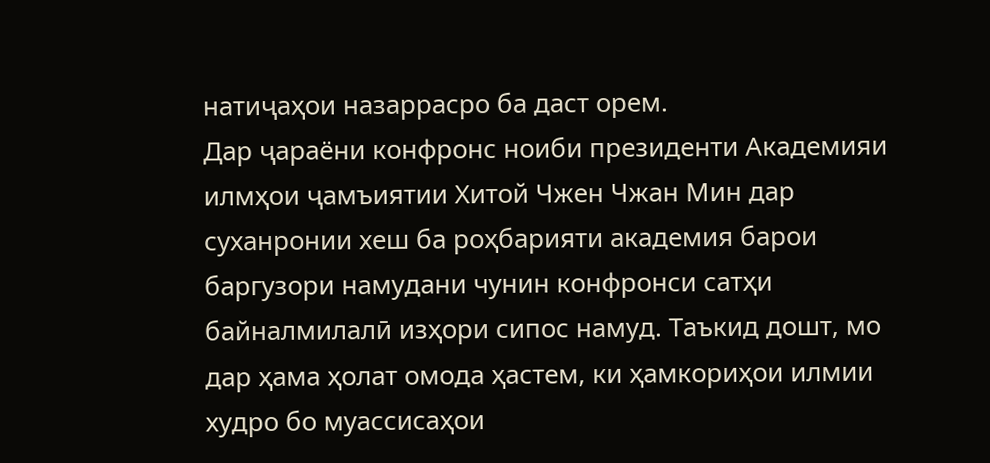натиҷаҳои назаррасро ба даст орем.
Дар ҷараёни конфронс ноиби президенти Академияи илмҳои ҷамъиятии Хитой Чжен Чжан Мин дар суханронии хеш ба роҳбарияти академия барои баргузори намудани чунин конфронси сатҳи байналмилалӣ изҳори сипос намуд. Таъкид дошт, мо дар ҳама ҳолат омода ҳастем, ки ҳамкориҳои илмии худро бо муассисаҳои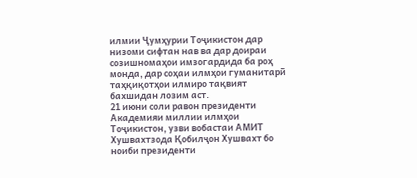илмии Ҷумҳурии Тоҷикистон дар низоми сифтан нав ва дар доираи созишномаҳои имзогардида ба роҳ монда, дар соҳаи илмҳои гуманитарӣ таҳқиқотҳои илмиро тақвият бахшидан лозим аст.
21 июни соли равон президенти Академияи миллии илмҳои Тоҷикистон, узви вобастаи АМИТ Хушвахтзода Қобилҷон Хушвахт бо ноиби президенти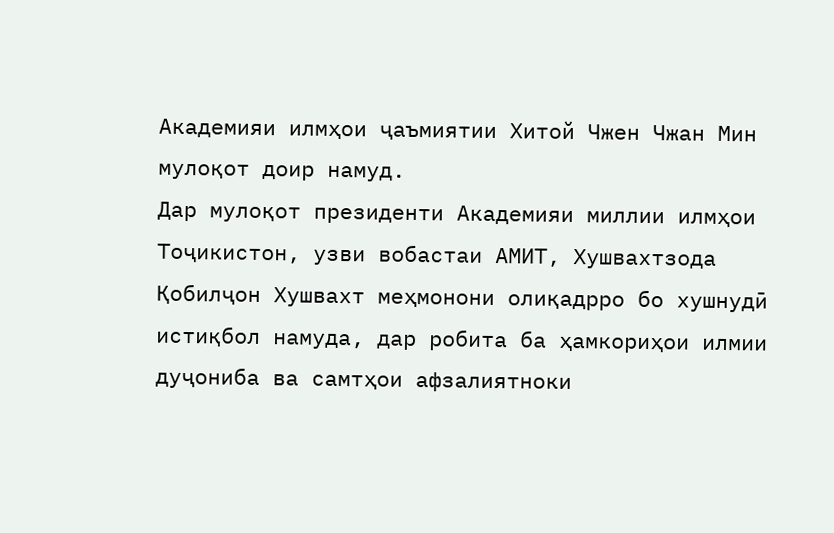Академияи илмҳои ҷаъмиятии Хитой Чжен Чжан Мин мулоқот доир намуд.
Дар мулоқот президенти Академияи миллии илмҳои Тоҷикистон, узви вобастаи АМИТ, Хушвахтзода Қобилҷон Хушвахт меҳмонони олиқадрро бо хушнудӣ истиқбол намуда, дар робита ба ҳамкориҳои илмии дуҷониба ва самтҳои афзалиятноки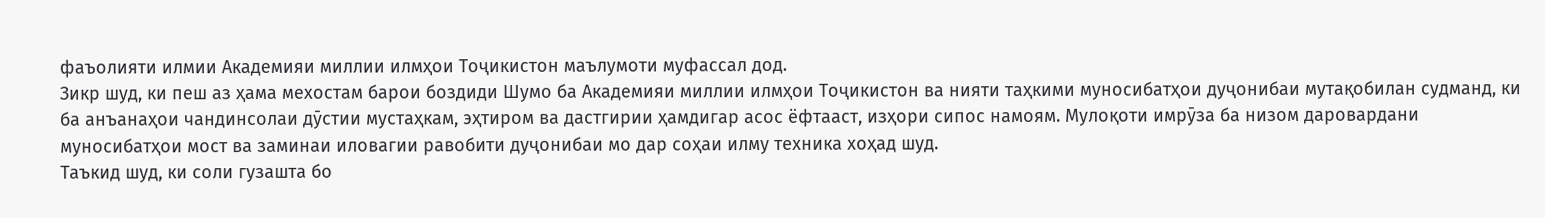фаъолияти илмии Академияи миллии илмҳои Тоҷикистон маълумоти муфассал дод.
Зикр шуд, ки пеш аз ҳама мехостам барои боздиди Шумо ба Академияи миллии илмҳои Тоҷикистон ва нияти таҳкими муносибатҳои дуҷонибаи мутақобилан судманд, ки ба анъанаҳои чандинсолаи дӯстии мустаҳкам, эҳтиром ва дастгирии ҳамдигар асос ёфтааст, изҳори сипос намоям. Мулоқоти имрӯза ба низом даровардани муносибатҳои мост ва заминаи иловагии равобити дуҷонибаи мо дар соҳаи илму техника хоҳад шуд.
Таъкид шуд, ки соли гузашта бо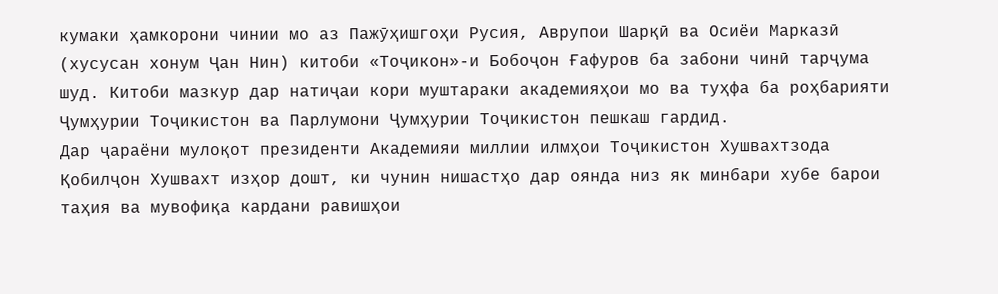кумаки ҳамкорони чинии мо аз Пажӯҳишгоҳи Русия, Аврупои Шарқӣ ва Осиёи Марказӣ (хусусан хонум Ҷан Нин) китоби «Тоҷикон»-и Бобоҷон Ғафуров ба забони чинӣ тарҷума шуд. Китоби мазкур дар натиҷаи кори муштараки академияҳои мо ва туҳфа ба роҳбарияти Ҷумҳурии Тоҷикистон ва Парлумони Ҷумҳурии Тоҷикистон пешкаш гардид.
Дар ҷараёни мулоқот президенти Академияи миллии илмҳои Тоҷикистон Хушвахтзода Қобилҷон Хушвахт изҳор дошт, ки чунин нишастҳо дар оянда низ як минбари хубе барои таҳия ва мувофиқа кардани равишҳои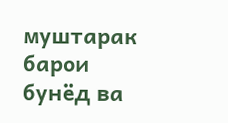муштарак барои бунёд ва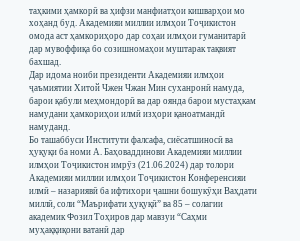таҳкими ҳамкорӣ ва ҳифзи манфиатҳои кишварҳои мо хоҳанд буд. Академияи миллии илмҳои Тоҷикистон омода аст ҳамкориҳоро дар соҳаи илмҳои гуманитарӣ дар мувоффиқа бо созишномаҳои муштарак тақвият бахшад.
Дар идома ноиби президенти Академияи илмҳои ҷаъмиятии Хитой Чжен Чжан Мин суханронӣ намуда, барои қабули меҳмондорӣ ва дар оянда барои мустаҳкам намудани ҳамкориҳои илмӣ изҳори қаноатмандӣ намуданд.
Бо ташаббуси Институти фалсафа, сиёсатшиносӣ ва ҳуқуқи ба номи А. Баҳоваддинови Академияи миллии илмҳои Тоҷикистон имрӯз (21.06.2024) дар толори Академияи миллии илмҳои Тоҷикистон Конференсияи илмӣ – назариявӣ ба ифтихори ҷашни бошукӯҳи Ваҳдати миллӣ, соли “Маърифати ҳуқуқӣ” ва 85 – солагии академик Фозил Тоҳиров дар мавзуи “Саҳми муҳаққиқони ватанӣ дар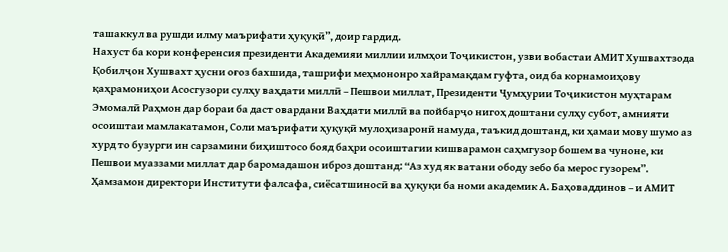ташаккул ва рушди илму маърифати ҳуқуқӣ”, доир гардид.
Нахуст ба кори конференсия президенти Академияи миллии илмҳои Тоҷикистон, узви вобастаи АМИТ Хушвахтзода Қобилҷон Хушвахт ҳусни оғоз бахшида, ташрифи меҳмононро хайрамақдам гуфта, оид ба корнамоиҳову қаҳрамониҳои Асосгузори сулҳу ваҳдати миллӣ – Пешвои миллат, Президенти Ҷумҳурии Тоҷикистон муҳтарам Эмомалӣ Раҳмон дар бораи ба даст овардани Ваҳдати миллӣ ва пойбарҷо нигоҳ доштани сулҳу субот, амнияти осоиштаи мамлакатамон, Соли маърифати ҳуқуқӣ мулоҳизаронӣ намуда, таъкид доштанд, ки ҳамаи мову шумо аз хурд то бузурги ин сарзамини биҳиштосо бояд баҳри осоиштагии кишварамон саҳмгузор бошем ва чуноне, ки Пешвои муаззами миллат дар баромадашон иброз доштанд: “Аз худ як ватани ободу зебо ба мерос гузорем”.
Ҳамзамон директори Институти фалсафа, сиёсатшиносӣ ва ҳуқуқи ба номи академик А. Баҳоваддинов – и АМИТ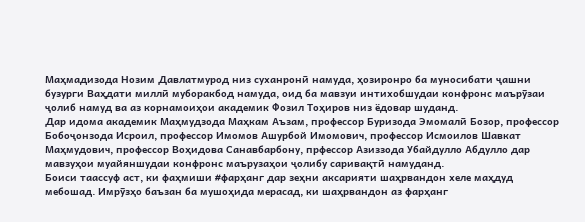Маҳмадизода Нозим Давлатмурод низ суханронӣ намуда, ҳозиронро ба муносибати ҷашни бузурги Ваҳдати миллӣ муборакбод намуда, оид ба мавзуи интихобшудаи конфронс маърӯзаи ҷолиб намуд ва аз корнамоиҳои академик Фозил Тоҳиров низ ёдовар шуданд.
Дар идома академик Маҳмудзода Маҳкам Аъзам, профессор Буризода Эмомалӣ Бозор, профессор Бобоҷонзода Исроил, профессор Имомов Ашурбой Имомович, профессор Исмоилов Шавкат Маҳмудович, профессор Воҳидова Санавбарбону, прфессор Азиззода Убайдулло Абдулло дар мавзуҳои муайяншудаи конфронс маърузаҳои ҷолибу саривақтӣ намуданд.
Боиси таассуф аст, ки фаҳмиши #фарҳанг дар зеҳни аксарияти шаҳрвандон хеле маҳдуд мебошад. Имрӯзҳо баъзан ба мушоҳида мерасад, ки шаҳрвандон аз фарҳанг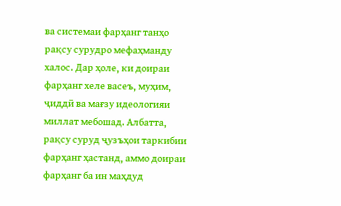ва системаи фарҳанг танҳо рақсу сурудро мефаҳманду халос. Дар ҳоле, ки доираи фарҳанг хеле васеъ, муҳим, ҷиддӣ ва мағзу идеологияи миллат мебошад. Албатта, рақсу суруд ҷузъҳои таркибии фарҳанг ҳастанд, аммо доираи фарҳанг ба ин маҳдуд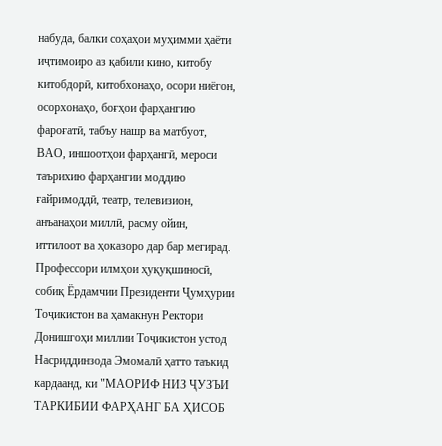набуда, балки соҳаҳои муҳимми ҳаёти иҷтимоиро аз қабили кино, китобу китобдорӣ, китобхонаҳо, осори ниёгон, осорхонаҳо, боғҳои фарҳангию фароғатӣ, табъу нашр ва матбуот, ВАО, иншоотҳои фарҳангӣ, мероси таърихию фарҳангии моддию ғайримоддӣ, театр, телевизион, анъанаҳои миллӣ, расму ойин, иттилоот ва ҳоказоро дар бар мегирад.
Профессори илмҳои ҳуқуқшиносӣ, собиқ Ёрдамчии Президенти Ҷумҳурии Тоҷикистон ва ҳамакнун Ректори Донишгоҳи миллии Тоҷикистон устод Насриддинзода Эмомалӣ ҳатто таъкид кардаанд, ки "МАОРИФ НИЗ ҶУЗЪИ ТАРКИБИИ ФАРҲАНГ БА ҲИСОБ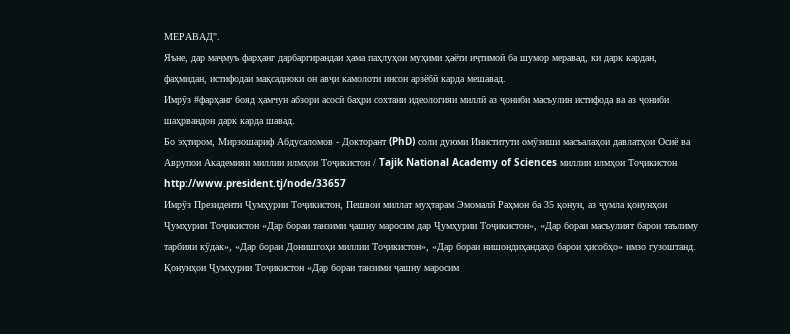МЕРАВАД".
Яъне, дар маҷмуъ фарҳанг дарбаргирандаи ҳама паҳлуҳои муҳими ҳаёти иҷтимоӣ ба шумор меравад, ки дарк кардан, фаҳмидан, истифодаи мақсадноки он авҷи камолоти инсон арзёбӣ карда мешавад.
Имрӯз #фарҳанг бояд ҳамчун абзори асосӣ баҳри сохтани идеологияи миллӣ аз ҷониби масъулин истифода ва аз ҷониби шаҳрвандон дарк карда шавад.
Бо эҳтиром, Мирзошариф Абдусаломов - Докторант (PhD) соли дуюми Иниститути омӯзиши масъалаҳои давлатҳои Осиё ва Аврупои Академияи миллии илмҳои Тоҷикистон / Tajik National Academy of Sciences миллии илмҳои Тоҷикистон
http://www.president.tj/node/33657
Имрӯз Президенти Ҷумҳурии Тоҷикистон, Пешвои миллат муҳтарам Эмомалӣ Раҳмон ба 35 қонун, аз ҷумла қонунҳои Ҷумҳурии Тоҷикистон «Дар бораи танзими ҷашну маросим дар Ҷумҳурии Тоҷикистон», «Дар бораи масъулият барои таълиму тарбияи кӯдак», «Дар бораи Донишгоҳи миллии Тоҷикистон», «Дар бораи нишондиҳандаҳо барои ҳисобҳо» имзо гузоштанд.
Қонунҳои Ҷумҳурии Тоҷикистон «Дар бораи танзими ҷашну маросим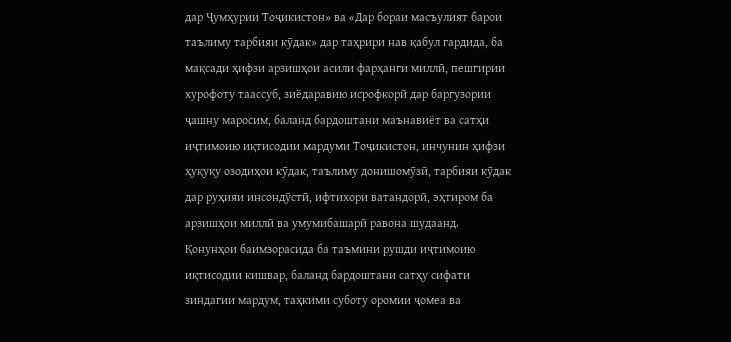дар Ҷумҳурии Тоҷикистон» ва «Дар бораи масъулият барои таълиму тарбияи кӯдак» дар таҳрири нав қабул гардида, ба мақсади ҳифзи арзишҳои асили фарҳанги миллӣ, пешгирии хурофоту таассуб, зиёдаравию исрофкорӣ дар баргузории ҷашну маросим, баланд бардоштани маънавиёт ва сатҳи иҷтимоию иқтисодии мардуми Тоҷикистон, инчунин ҳифзи ҳуқуқу озодиҳои кӯдак, таълиму донишомӯзӣ, тарбияи кӯдак дар руҳияи инсондӯстӣ, ифтихори ватандорӣ, эҳтиром ба арзишҳои миллӣ ва умумибашарӣ равона шудаанд.
Қонунҳои баимзорасида ба таъмини рушди иҷтимоию иқтисодии кишвар, баланд бардоштани сатҳу сифати зиндагии мардум, таҳкими суботу оромии ҷомеа ва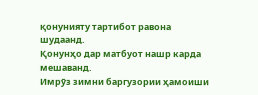қонунияту тартибот равона шудаанд.
Қонунҳо дар матбуот нашр карда мешаванд.
Имрӯз зимни баргузории ҳамоиши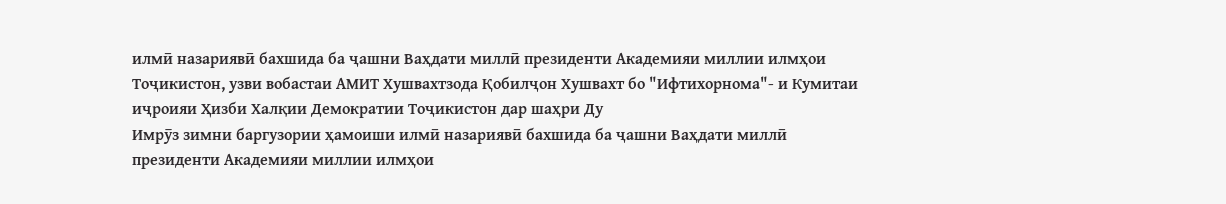илмӣ назариявӣ бахшида ба ҷашни Ваҳдати миллӣ президенти Академияи миллии илмҳои Тоҷикистон, узви вобастаи АМИТ Хушвахтзода Қобилҷон Хушвахт бо "Ифтихорнома"- и Кумитаи иҷроияи Ҳизби Халқии Демократии Тоҷикистон дар шаҳри Ду
Имрӯз зимни баргузории ҳамоиши илмӣ назариявӣ бахшида ба ҷашни Ваҳдати миллӣ президенти Академияи миллии илмҳои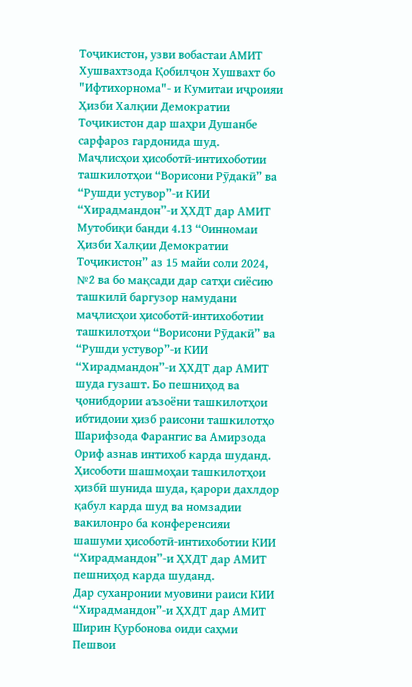Тоҷикистон, узви вобастаи АМИТ Хушвахтзода Қобилҷон Хушвахт бо "Ифтихорнома"- и Кумитаи иҷроияи Ҳизби Халқии Демократии Тоҷикистон дар шаҳри Душанбе сарфароз гардонида шуд.
Маҷлисҳои ҳисоботӣ-интихоботии ташкилотҳои “Ворисони Рӯдакӣ” ва “Рушди устувор”-и КИИ “Хирадмандон”-и ҲХДТ дар АМИТ
Мутобиқи банди 4.13 “Оинномаи Ҳизби Халқии Демократии Тоҷикистон” аз 15 майи соли 2024, №2 ва бо мақсади дар сатҳи сиёсию ташкилӣ баргузор намудани маҷлисҳои ҳисоботӣ-интихоботии ташкилотҳои “Ворисони Рӯдакӣ” ва “Рушди устувор”-и КИИ “Хирадмандон”-и ҲХДТ дар АМИТ шуда гузашт. Бо пешниҳод ва ҷонибдории аъзоёни ташкилотҳои ибтидоии ҳизб раисони ташкилотҳо Шарифзода Фарангис ва Амирзода Ориф азнав интихоб карда шуданд.
Ҳисоботи шашмоҳаи ташкилотҳои ҳизбӣ шунида шуда, қарори дахлдор қабул карда шуд ва номзадии вакилонро ба конференсияи шашуми ҳисоботӣ-интихоботии КИИ “Хирадмандон”-и ҲХДТ дар АМИТ пешниҳод карда шуданд.
Дар суханронии муовини раиси КИИ “Хирадмандон”-и ҲХДТ дар АМИТ Ширин Қурбонова оиди саҳми Пешвои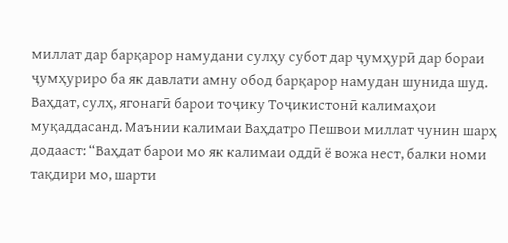миллат дар барқарор намудани сулҳу субот дар ҷумҳурӣ дар бораи ҷумҳуриро ба як давлати амну обод барқарор намудан шунида шуд.
Ваҳдат, сулҳ, ягонагӣ барои тоҷику Тоҷикистонӣ калимаҳои муқаддасанд. Маънии калимаи Ваҳдатро Пешвои миллат чунин шарҳ додааст: “Ваҳдат барои мо як калимаи оддӣ ё вожа нест, балки номи тақдири мо, шарти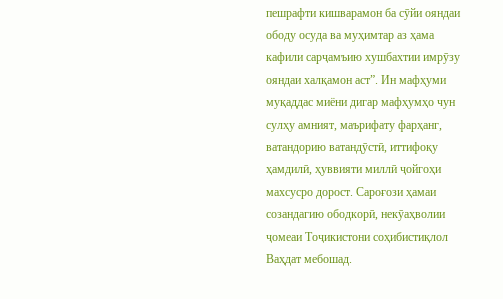пешрафти кишварамон ба сӯйи ояндаи ободу осуда ва муҳимтар аз ҳама кафили сарҷамъию хушбахтии имрӯзу ояндаи халқамон аст”. Ин мафҳуми муқаддас миёни дигар мафҳумҳо чун сулҳу амният, маърифату фарҳанг, ватандорию ватандӯстӣ, иттифоқу ҳамдилӣ, ҳуввияти миллӣ ҷойгоҳи махсусро дорост. Сароғози ҳамаи созандагию ободкорӣ, некӯаҳволии ҷомеаи Тоҷикистони соҳибистиқлол Ваҳдат мебошад.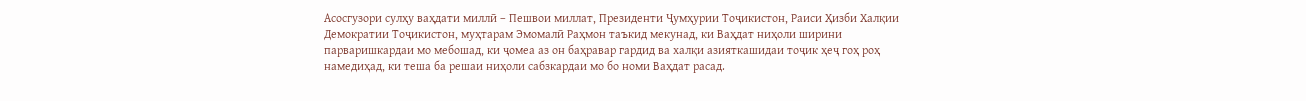Асосгузори сулҳу ваҳдати миллӣ – Пешвои миллат, Президенти Ҷумҳурии Тоҷикистон, Раиси Ҳизби Халқии Демократии Тоҷикистон, муҳтарам Эмомалӣ Раҳмон таъкид мекунад, ки Ваҳдат ниҳоли ширини парваришкардаи мо мебошад, ки ҷомеа аз он баҳравар гардид ва халқи азияткашидаи тоҷик ҳеҷ гоҳ роҳ намедиҳад, ки теша ба решаи ниҳоли сабзкардаи мо бо номи Ваҳдат расад.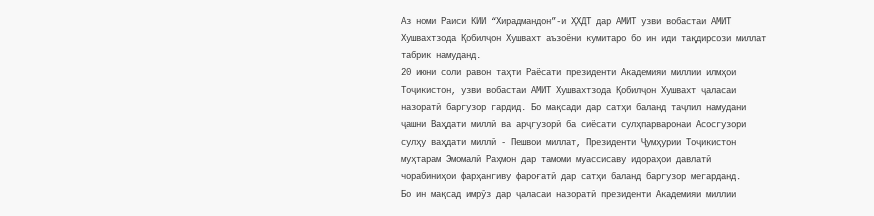Аз номи Раиси КИИ “Хирадмандон”-и ҲХДТ дар АМИТ узви вобастаи АМИТ Хушвахтзода Қобилҷон Хушвахт аъзоёни кумитаро бо ин иди тақдирсози миллат табрик намуданд.
20 июни соли равон таҳти Раёсати президенти Академияи миллии илмҳои Тоҷикистон, узви вобастаи АМИТ Хушвахтзода Қобилҷон Хушвахт ҷаласаи назоратӣ баргузор гардид. Бо мақсади дар сатҳи баланд таҷлил намудани ҷашни Ваҳдати миллӣ ва арҷгузорӣ ба сиёсати сулҳпарваронаи Асосгузори сулҳу ваҳдати миллӣ - Пешвои миллат, Президенти Ҷумҳурии Тоҷикистон муҳтарам Эмомалӣ Раҳмон дар тамоми муассисаву идораҳои давлатӣ чорабиниҳои фарҳангиву фароғатӣ дар сатҳи баланд баргузор мегарданд.
Бо ин мақсад имрӯз дар ҷаласаи назоратӣ президенти Академияи миллии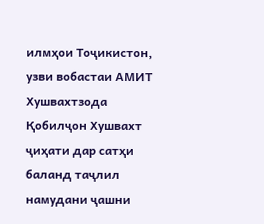илмҳои Тоҷикистон, узви вобастаи АМИТ Хушвахтзода Қобилҷон Хушвахт ҷиҳати дар сатҳи баланд таҷлил намудани ҷашни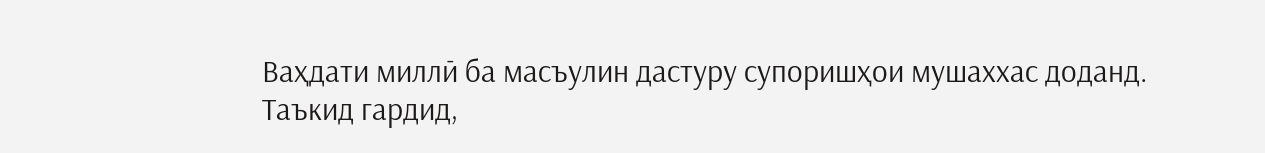Ваҳдати миллӣ ба масъулин дастуру супоришҳои мушаххас доданд.
Таъкид гардид,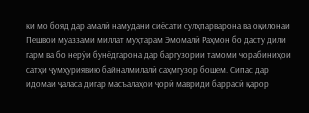ки мо бояд дар амалӣ намудани сиёсати сулҳпарварона ва оқилонаи Пешвои муаззами миллат муҳтарам Эмомалӣ Раҳмон бо дасту дили гарм ва бо нерӯи бунёдгарона дар баргузории тамоми чорабиниҳои сатҳи ҷумҳуриявию байналмилалӣ саҳмгузор бошем. Сипас дар идомаи ҷаласа дигар масъалаҳои ҷорӣ мавриди баррасӣ қарор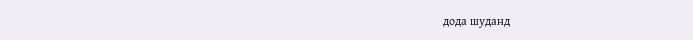дода шуданд